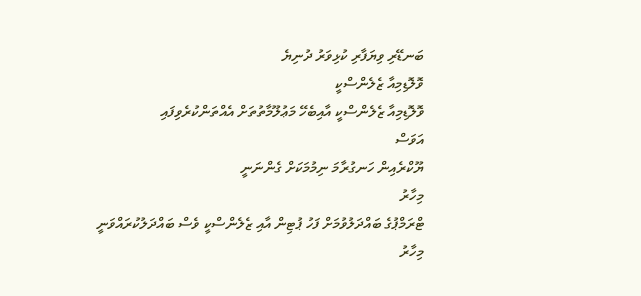ބަނޑޭރި ވިޔަފާރި ކުޅިވަރު ދުނިޔެ
ވޮލޮޑިމިއާ ޒެލެންސްކީ
ވޮލޮޑިމިއާ ޒެލެންސްކީ އާއިބެހޭ މަޢުލޫމާތުތަށް އެއްތަންކުރެވިފައި
އަވަސް
ޔޫކްރެއިން ހަނގުރާމަ ނިމުމަކަށް ގެންނަނީ
މިހާރު
ޓްރަމްޕުގެ ބައްދަލުވުމަށް ފަހު ޕުޓިން އާއި ޒެލެންސްކީ ވެސް ބައްދަލުކުރައްވަނީ
މިހާރު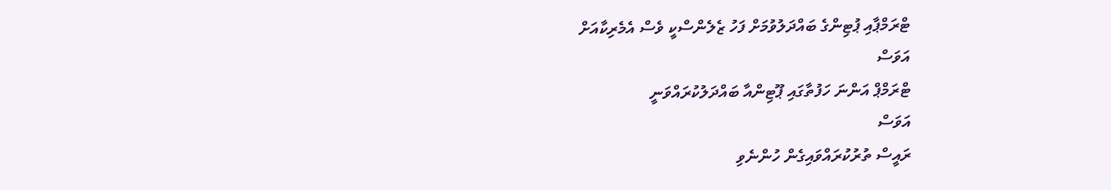ޓްރަމްޕާއި ޕުޓިންގެ ބައްދަލުވުމަށް ފަހު ޒެލެންސްކީ ވެސް އެމެރިކާއަށް
އަވަސް
ޓްރަމްޕް އަންނަ ހަފުތާގައި ޕޫޓިންއާ ބައްދަލުކުރައްވަނީ
އަވަސް
ރައީސް ތުރުކުރައްވައިގެން ހުންނެވި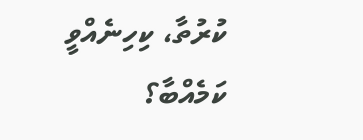ކުރުތާ، ކިހިނެއްވީ ކަމެއްބާ؟